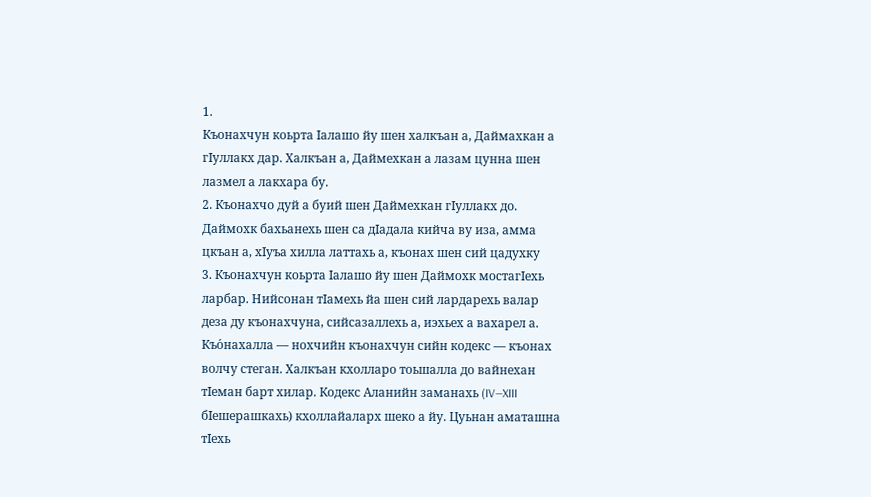1.
Къонахчун коьрта Ӏалашо йу шен халкъан а, Даймахкан а гӀуллакх дар. Халкъан а, Даймехкан а лазам цунна шен лазмел а лакхара бу.
2. Къонахчо дуй а буий шен Даймехкан гӀуллакх до. Даймохк бахьанехь шен са дӀадала кийча ву иза, амма цкъан а, хӀуъа хилла латтахь а, къонах шен сий цадухку
3. Къонахчун коьрта Ӏалашо йу шен Даймохк мостагӀехь ларбар. Нийсонан тӀамехь йа шен сий лардарехь валар деза ду къонахчуна, сийсазаллехь а, иэхьех а вахарел а.
Къо́нахалла — нохчийн къонахчун сийн кодекс — къонах волчу стеган. Халкъан кхолларо тоьшалла до вайнехан тӀеман барт хилар. Кодекс Аланийн заманахь (IV—XIII бӀешерашкахь) кхоллайаларх шеко а йу. Цуьнан аматашна тӀехь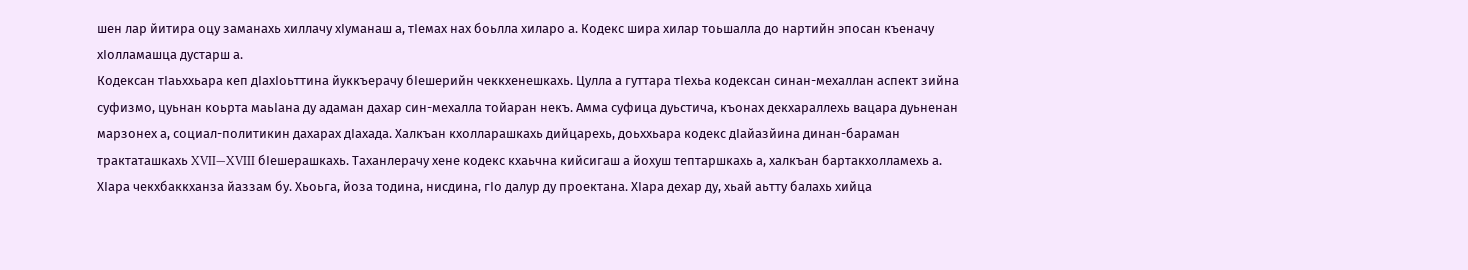шен лар йитира оцу заманахь хиллачу хӀуманаш а, тӀемах нах боьлла хиларо а. Кодекс шира хилар тоьшалла до нартийн эпосан къеначу хӀолламашца дустарш а.
Кодексан тӀаьххьара кеп дӀахӀоьттина йуккъерачу бӀешерийн чеккхенешкахь. Цулла а гуттара тӀехьа кодексан синан-мехаллан аспект зийна суфизмо, цуьнан коьрта маьӀана ду адаман дахар син-мехалла тойаран некъ. Амма суфица дуьстича, къонах декхараллехь вацара дуьненан марзонех а, социал-политикин дахарах дӀахада. Халкъан кхолларашкахь дийцарехь, доьххьара кодекс дӀайазйина динан-бараман трактаташкахь XVII—XVIII бӀешерашкахь. Таханлерачу хене кодекс кхаьчна кийсигаш а йохуш тептаршкахь а, халкъан бартакхолламехь а.
ХӀара чекхбаккханза йаззам бу. Хьоьга, йоза тодина, нисдина, гӀо далур ду проектана. ХӀара дехар ду, хьай аьтту балахь хийца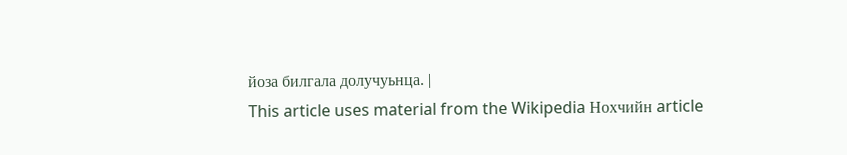йоза билгала долучуьнца. |
This article uses material from the Wikipedia Нохчийн article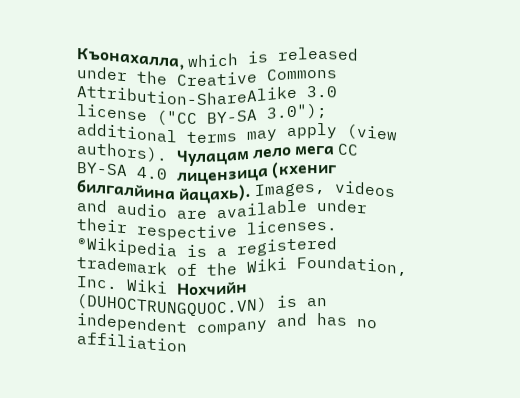Къонахалла, which is released under the Creative Commons Attribution-ShareAlike 3.0 license ("CC BY-SA 3.0"); additional terms may apply (view authors). Чулацам лело мега CC BY-SA 4.0 лицензица (кхениг билгалйина йацахь). Images, videos and audio are available under their respective licenses.
®Wikipedia is a registered trademark of the Wiki Foundation, Inc. Wiki Нохчийн (DUHOCTRUNGQUOC.VN) is an independent company and has no affiliation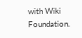with Wiki Foundation.